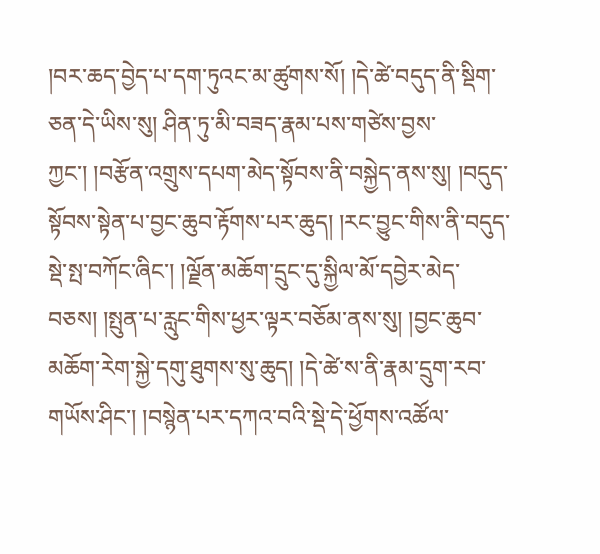།བར་ཆད་བྱེད་པ་དག་ཏུའང་མ་ཚུགས་སོ། །དེ་ཚེ་བདུད་ནི་སྡིག་ཅན་དེ་ཡིས་སུ། ཤིན་ཏུ་མི་བཟད་རྣམ་པས་གཙེས་བྱས་ཀྱང་། །བརྩོན་འགྲུས་དཔག་མེད་སྟོབས་ནི་བསྐྱེད་ནས་སུ། །བདུད་སྟོབས་སྟེན་པ་བྱང་ཆུབ་རྟོགས་པར་ཆུད། །རང་བྱུང་གིས་ནི་བདུད་སྡེ་སྤ་བཀོང་ཞིང་། །ལྗོན་མཆོག་དྲུང་དུ་སྐྱིལ་མོ་དབྱེར་མེད་བཅས། །སྤུན་པ་རླུང་གིས་ཕྱར་ལྟར་བཅོམ་ནས་སུ། །བྱང་ཆུབ་མཆོག་རེག་སྐྱེ་དགུ་ཐུགས་སུ་ཆུད། །དེ་ཚེ་ས་ནི་རྣམ་དྲུག་རབ་གཡོས་ཤིང་། །བསྙེན་པར་དཀའ་བའི་སྡེ་དེ་ཕྱོགས་འཚོལ་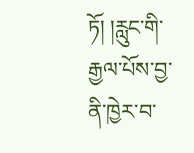ཏོ། །རླུང་གི་རྒྱལ་པོས་བྱ་ནི་ཁྱེར་བ་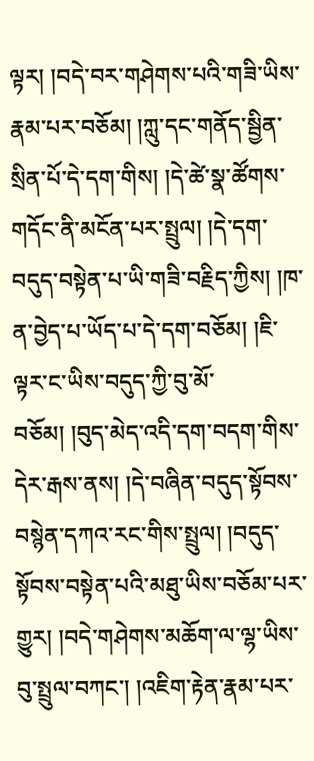ལྟར། །བདེ་བར་གཤེགས་པའི་གཟི་ཡིས་རྣམ་པར་བཅོམ། །ཀླུ་དང་གནོད་སྦྱིན་སྲིན་པོ་དེ་དག་གིས། །དེ་ཚེ་སྣ་ཚོགས་གདོང་ནི་མངོན་པར་སྤྲུལ། །དེ་དག་བདུད་བསྟེན་པ་ཡི་གཟི་བརྗིད་ཀྱིས། །ཁ་ན་བྱེད་པ་ཡོད་པ་དེ་དག་བཅོམ། །ཇི་ལྟར་ང་ཡིས་བདུད་ཀྱི་བུ་མོ་བཅོམ། །བུད་མེད་འདི་དག་བདག་གིས་དེར་རྒས་ནས། །དེ་བཞིན་བདུད་སྟོབས་བསྙེན་དཀའ་རང་གིས་སྤྲུལ། །བདུད་སྟོབས་བསྟེན་པའི་མཐུ་ཡིས་བཅོམ་པར་གྱུར། །བདེ་གཤེགས་མཆོག་ལ་ལྷ་ཡིས་བུ་སྤྲུལ་བཀང་། །འཇིག་རྟེན་རྣམ་པར་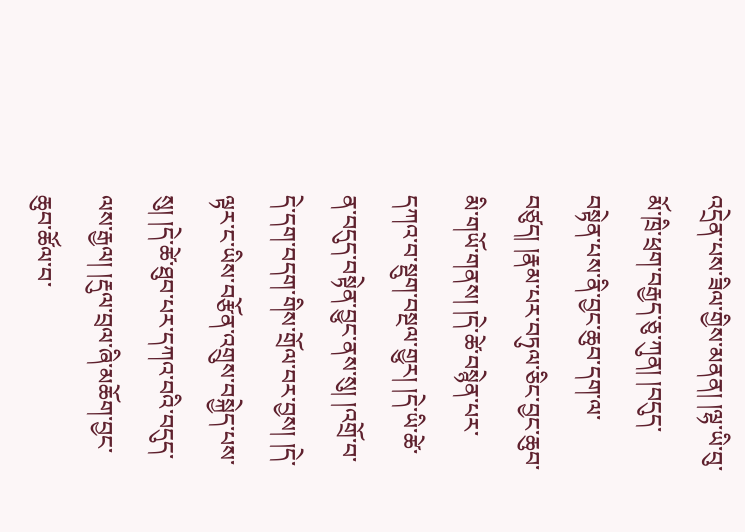འདྲེན་པས་ཟིལ་གྱིས་མནན། །ལྷ་ཡི་བུ་མོ་ཁྲི་ཕྲག་བརྒྱད་ཅུ་ཀུན། །བདུད་བསྟེན་པས་ནི་བྱང་ཆུབ་དག་ལ་བཙུད། །རྣམ་པར་བཏུལ་ཅིང་བྱང་ཆུབ་མི་གཡོ་གནས། །དེ་ཚེ་བསྙེན་པར་དཀའ་བ་སྡུག་བསྔལ་གྱུར། །དེ་ཡི་ཚེ་ན་བདུད་བསྟེན་བྱུང་ནས་སུ། །འགྲོ་བ་དེ་དག་བདག་གིས་གྲོལ་བར་བྱས། །དེ་ལྟར་ང་ཡིས་བརྩོན་འགྲུས་བསྐྱེད་པས་སུ། །དེ་ཚེ་ཐུབ་པར་དཀའ་བའི་བདུད་ལས་རྒྱལ། །རྡུལ་བྲལ་ཞི་མཆོག་བྱང་ཆུབ་ཚོལ་བ་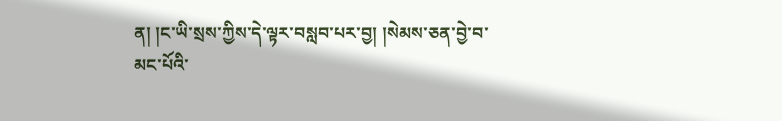ན། །ང་ཡི་སྲས་ཀྱིས་དེ་ལྟར་བསླབ་པར་བྱ། །སེམས་ཅན་བྱེ་བ་མང་པོའི་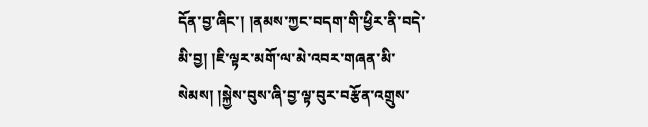དོན་བྱ་ཞིང་། །ནམས་ཀྱང་བདག་གི་ཕྱིར་ནི་བདེ་མི་བྱ། །ཇི་ལྟར་མགོ་ལ་མེ་འབར་གཞན་མི་སེམས། །སྐྱེས་བུས་ཞི་བྱ་ལྟ་བུར་བརྩོན་འགྲུས་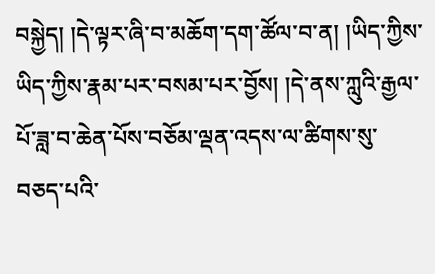བསྐྱེད། །དེ་ལྟར་ཞི་བ་མཆོག་དག་ཚོལ་བ་ན། །ཡིད་ཀྱིས་ཡིད་ཀྱིས་རྣམ་པར་བསམ་པར་བྱོས། །དེ་ནས་ཀླུའི་རྒྱལ་པོ་ཟླ་བ་ཆེན་པོས་བཅོམ་ལྡན་འདས་ལ་ཚིགས་སུ་བཅད་པའི་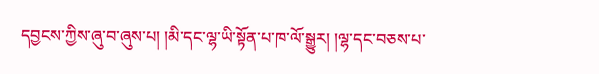དབྱངས་ཀྱིས་ཞུ་བ་ཞུས་པ། །མི་དང་ལྷ་ཡི་སྟོན་པ་ཁ་ལོ་སྒྱུར། །ལྷ་དང་བཅས་པ་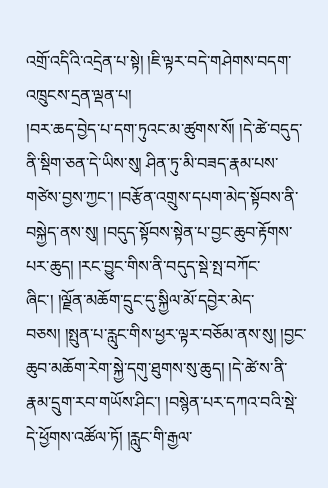འགྲོ་འདིའི་འདྲེན་པ་སྟེ། །ཇི་ལྟར་བདེ་གཤེགས་བདག་འཁྲུངས་དྲན་ལྡན་པ།
།བར་ཆད་བྱེད་པ་དག་ཏུའང་མ་ཚུགས་སོ། །དེ་ཚེ་བདུད་ནི་སྡིག་ཅན་དེ་ཡིས་སུ། ཤིན་ཏུ་མི་བཟད་རྣམ་པས་གཙེས་བྱས་ཀྱང་། །བརྩོན་འགྲུས་དཔག་མེད་སྟོབས་ནི་བསྐྱེད་ནས་སུ། །བདུད་སྟོབས་སྟེན་པ་བྱང་ཆུབ་རྟོགས་པར་ཆུད། །རང་བྱུང་གིས་ནི་བདུད་སྡེ་སྤ་བཀོང་ཞིང་། །ལྗོན་མཆོག་དྲུང་དུ་སྐྱིལ་མོ་དབྱེར་མེད་བཅས། །སྤུན་པ་རླུང་གིས་ཕྱར་ལྟར་བཅོམ་ནས་སུ། །བྱང་ཆུབ་མཆོག་རེག་སྐྱེ་དགུ་ཐུགས་སུ་ཆུད། །དེ་ཚེ་ས་ནི་རྣམ་དྲུག་རབ་གཡོས་ཤིང་། །བསྙེན་པར་དཀའ་བའི་སྡེ་དེ་ཕྱོགས་འཚོལ་ཏོ། །རླུང་གི་རྒྱལ་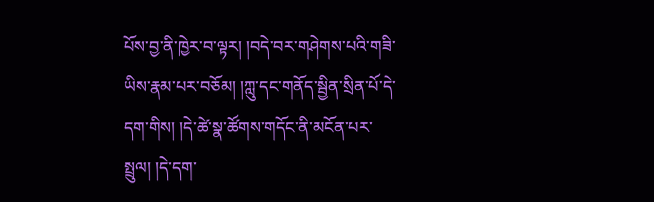པོས་བྱ་ནི་ཁྱེར་བ་ལྟར། །བདེ་བར་གཤེགས་པའི་གཟི་ཡིས་རྣམ་པར་བཅོམ། །ཀླུ་དང་གནོད་སྦྱིན་སྲིན་པོ་དེ་དག་གིས། །དེ་ཚེ་སྣ་ཚོགས་གདོང་ནི་མངོན་པར་སྤྲུལ། །དེ་དག་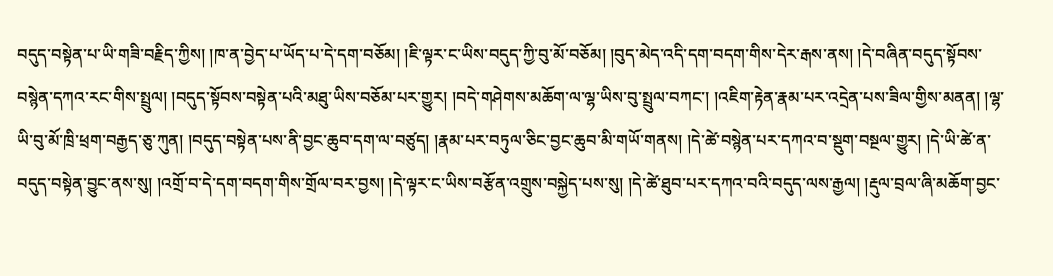བདུད་བསྟེན་པ་ཡི་གཟི་བརྗིད་ཀྱིས། །ཁ་ན་བྱེད་པ་ཡོད་པ་དེ་དག་བཅོམ། །ཇི་ལྟར་ང་ཡིས་བདུད་ཀྱི་བུ་མོ་བཅོམ། །བུད་མེད་འདི་དག་བདག་གིས་དེར་རྒས་ནས། །དེ་བཞིན་བདུད་སྟོབས་བསྙེན་དཀའ་རང་གིས་སྤྲུལ། །བདུད་སྟོབས་བསྟེན་པའི་མཐུ་ཡིས་བཅོམ་པར་གྱུར། །བདེ་གཤེགས་མཆོག་ལ་ལྷ་ཡིས་བུ་སྤྲུལ་བཀང་། །འཇིག་རྟེན་རྣམ་པར་འདྲེན་པས་ཟིལ་གྱིས་མནན། །ལྷ་ཡི་བུ་མོ་ཁྲི་ཕྲག་བརྒྱད་ཅུ་ཀུན། །བདུད་བསྟེན་པས་ནི་བྱང་ཆུབ་དག་ལ་བཙུད། །རྣམ་པར་བཏུལ་ཅིང་བྱང་ཆུབ་མི་གཡོ་གནས། །དེ་ཚེ་བསྙེན་པར་དཀའ་བ་སྡུག་བསྔལ་གྱུར། །དེ་ཡི་ཚེ་ན་བདུད་བསྟེན་བྱུང་ནས་སུ། །འགྲོ་བ་དེ་དག་བདག་གིས་གྲོལ་བར་བྱས། །དེ་ལྟར་ང་ཡིས་བརྩོན་འགྲུས་བསྐྱེད་པས་སུ། །དེ་ཚེ་ཐུབ་པར་དཀའ་བའི་བདུད་ལས་རྒྱལ། །རྡུལ་བྲལ་ཞི་མཆོག་བྱང་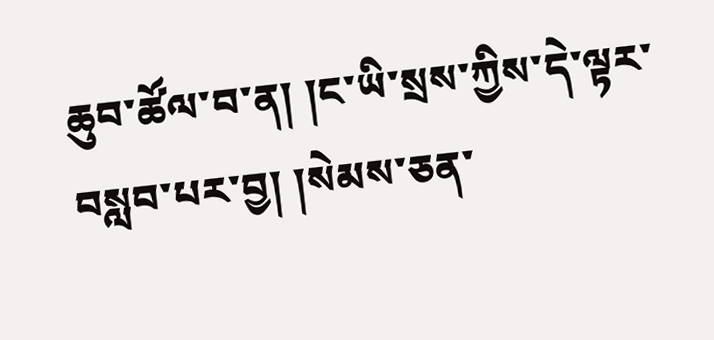ཆུབ་ཚོལ་བ་ན། །ང་ཡི་སྲས་ཀྱིས་དེ་ལྟར་བསླབ་པར་བྱ། །སེམས་ཅན་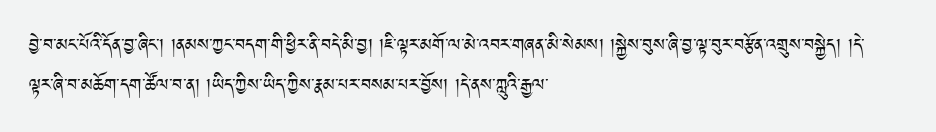བྱེ་བ་མང་པོའི་དོན་བྱ་ཞིང་། །ནམས་ཀྱང་བདག་གི་ཕྱིར་ནི་བདེ་མི་བྱ། །ཇི་ལྟར་མགོ་ལ་མེ་འབར་གཞན་མི་སེམས། །སྐྱེས་བུས་ཞི་བྱ་ལྟ་བུར་བརྩོན་འགྲུས་བསྐྱེད། །དེ་ལྟར་ཞི་བ་མཆོག་དག་ཚོལ་བ་ན། །ཡིད་ཀྱིས་ཡིད་ཀྱིས་རྣམ་པར་བསམ་པར་བྱོས། །དེ་ནས་ཀླུའི་རྒྱལ་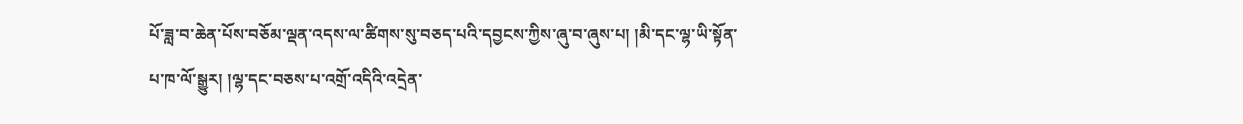པོ་ཟླ་བ་ཆེན་པོས་བཅོམ་ལྡན་འདས་ལ་ཚིགས་སུ་བཅད་པའི་དབྱངས་ཀྱིས་ཞུ་བ་ཞུས་པ། །མི་དང་ལྷ་ཡི་སྟོན་པ་ཁ་ལོ་སྒྱུར། །ལྷ་དང་བཅས་པ་འགྲོ་འདིའི་འདྲེན་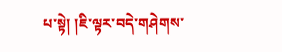པ་སྟེ། །ཇི་ལྟར་བདེ་གཤེགས་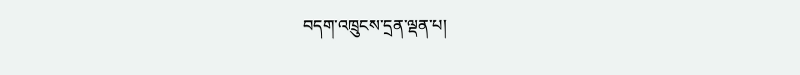བདག་འཁྲུངས་དྲན་ལྡན་པ།